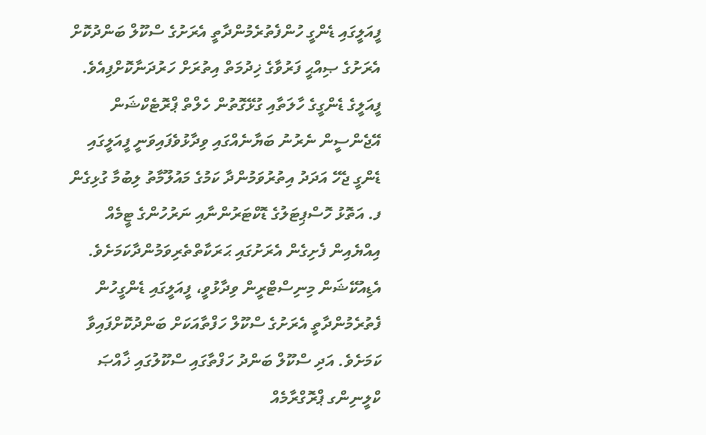ފީއަލީގައި ޑެންގީ ހުންފެތުރެމުންދާތީ އެރަށުގެ ސްކޫލް ބަންދުކޮށް އެރަށުގެ ޞިއްޙީ ފަރުވާގެ ޚިދުމަތް އިތުރަށް ހަރުދަނާކޮށްފިއެވެ.
ފީއަލީގެ ޑެންގީގެ ހާލަތާއި ގުޅޭގޮތުން ހެލްތް ޕްރޮޓެކްޝަން އޭޖެންސީން ނެރުނު ބަޔާނެއްގައި ވިދާޅުވެފައިވަނީ ފީއަލީގައި ޑެންގީ ޖެހޭ އަދަދު އިތުރުވަމުންދާ ކަމުގެ މައުލޫމާތު ލިބުމާ ގުޅިގެން ފ. އަތޮޅު ހޮސްޕިޓަލުގެ ޑޮކްޓަރުންނާއި ނަރުހުންގެ ޓީމެއް އިއްޔެއިން ފެށިގެން އެރަށުގައި ޙަރަކާތްތެރިވަމުންދާކަމަށެވެ.
އެޑިއުކޭޝަން މިނިސްޓްރީން ވިދާޅުވީ، ފީއަލީގައި ޑެންގީހުން ފެތުރެމުންދާތީ އެރަށުގެ ސްކޫލް ހަފްތާއަކަށް ބަންދުކޮށްފައިވާ ކަމަށެވެ. އަދި ސްކޫލް ބަންދު ހަފްތާގައި ސްކޫލުގައި ޚާއްޞަ ކްލީނިންގ ޕްރޮގްރާމެއް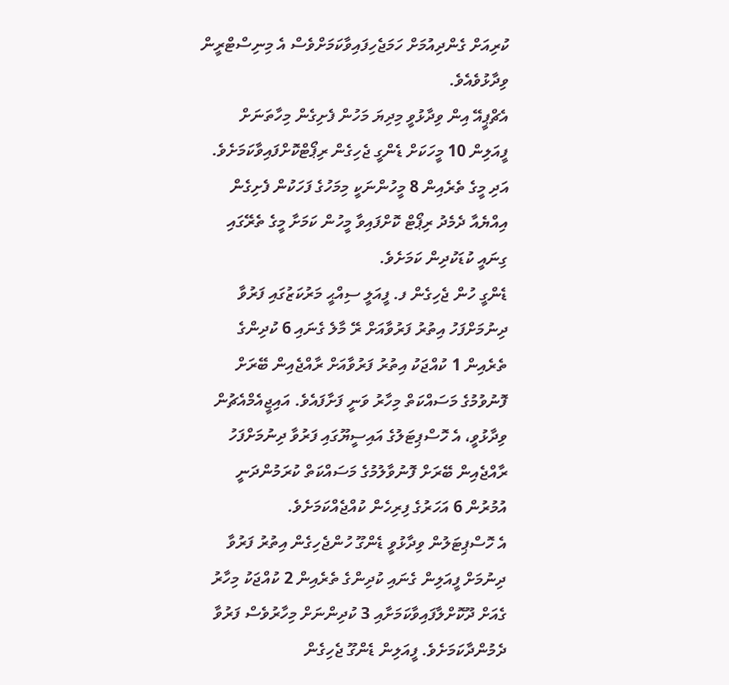ކުރިއަށް ގެންދިއުމަށް ހަމަޖެހިފައިވާކަމަށްވެސް އެ މިނިސްޓްރީން ވިދާޅުވެއެވެ.
އެޗްޕީއޭ އިން ވިދާޅުވީ މިދިޔަ މަހުން ފެށިގެން މިހާތަނަށް ފީއަލިން 10 މީހަކަށް ޑެންގީ ޖެހިގެން ރިޕޯޓްކޮށްފައިވާކަމަށެވެ. އަދި މީގެ ތެރެއިން 8 މީހުންނަކީ މިމަހުގެ ފަހަކުން ފެށިގެން އިއްޔެއާ ދެމެދު ރިޕޯޓް ކޮށްފައިވާ މީހުން ކަމަށާ މީގެ ތެރޭގައި ގިނައީ ކުޑަކުދިން ކަމަށެވެ.
ޑެންގީ ހުން ޖެހިގެން ފ. ފީއަލީ ސިއްޙީ މަރުކަޒުގައި ފަރުވާ ދިނުމަށްފަހު އިތުރު ފަރުވާއަށް ރޭ މާލެ ގެނައި 6 ކުދިންގެ ތެރެއިން 1 ކުއްޖަކު އިތުރު ފަރުވާއަށް ރާއްޖެއިން ބޭރަށް ފޮނުވުމުގެ މަސައްކަތް މިހާރު ވަނީ ފަށާފައެވެ. އައިޖީއެމްއެޗުން ވިދާޅުވީ، އެ ހޮސްޕިޓަލުގެ އައިސީޔޫގައި ފަރުވާ ދިނުމަށްފަހު ރާއްޖެއިން ބޭރަށް ފޮނުވާލުމުގެ މަސައްކަތް ކުރަމުންދަނީ އުމުރުން 6 އަހަރުގެ ފިރިހެން ކުއްޖެއްކަމަށެވެ.
އެ ހޮސްޕިޓަލުން ވިދާޅުވީ ޑެންގޫ ހުންޖެހިގެން އިތުރު ފަރުވާ ދިނުމަށް ފީއަލިން ގެނައި ކުދިންގެ ތެރެއިން 2 ކުއްޖަކު މިހާރު ގެއަށް ދޫކޮށްލާފައިވާކަމަށާއި 3 ކުދިންނަށް މިހާރުވެސް ފަރުވާ ދެމުންދާކަމަށެވެ. ފީއަލިން ޑެންގޫ ޖެހިގެން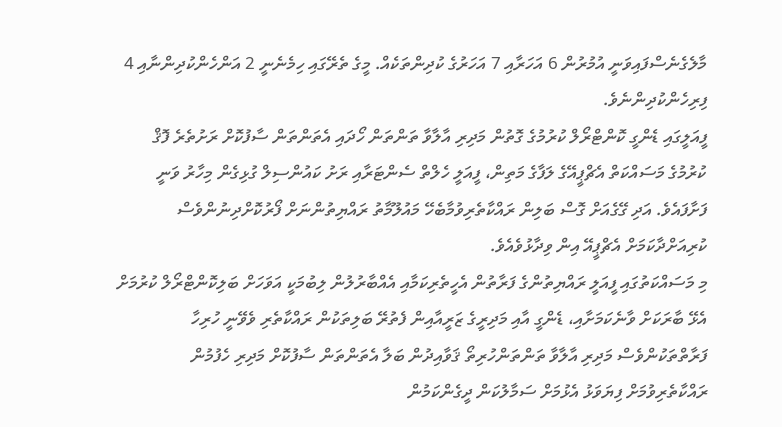މާލެގެނެސްފައިވަނީ އުމުރުން 6 އަހަރާއި 7 އަހަރުގެ ކުދިންތަކެއް. މީގެ ތެރޭގައި ހިމެނެނީ 2 އަންހެންކުދިންނާއި 4 ފިރިހެންކުދިންނެވެ.
ފީއަލީގައި ޑެންގީ ކޮންޓްރޯލް ކުރުމުގެ ގޮތުން މަދިރި އާލާވާ ތަންތަން ހޯދައި އެތަންތަން ސާފުކޮށް ރަށުތެރެ ފޮޤް ކުރުމުގެ މަސައްކަތް އެޗްޕީއޭގެ ލަފާގެ މަތިން، ފީއަލީ ހެލްތް ސެންޓަރާއި ރަށު ކައުންސިލް ގުޅިގެން މިހާރު ވަނީ ފަށާފައެވެ. އަދި ގޭގެއަށް ގޮސް ބަލިން ރައްކާތެރިވުމާބެހޭ މައުލޫމާތު ރައްޔިތުންނަށް ފޯރުކޮށްދިނުންވެސް ކުރިއަށްދާކަމަށް އެޗްޕީއޭ އިން ވިދާޅުވެއެވެ.
މި މަސައްކަތުގައި ފީއަލީ ރައްޔިތުންގެ ފަރާތުން އެހީތެރިކަމާއި އެއްބާރުލުން ލިބުމަކީ އަވަހަށް ބަލިކޮންޓްރޯލް ކުރުމަށް އެޅޭ ބާރަކަށް ވާނެކަމަށާއި، ޑެންގީ އާއި މަދިރީގެ ޒަރީއާއިން ފެތުރޭ ބަލިތަކުން ރައްކާތެރި ވެވޭނީ ހުރިހާ ފަރާތްތަކުންވެސް މަދިރި އާލާވާ ތަންތަންހުރިތޯ ޤަވާއިދުން ބަލާ އެތަންތަން ސާފުކޮށް މަދިރި ހެފުމުން ރައްކާތެރިވުމަށް ފިޔަވަޅު އެޅުމަށް ސަމާލުކަން ދީގެންކަމުން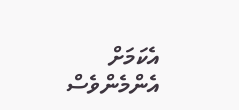އެކަމަށް އެންމެންވެސް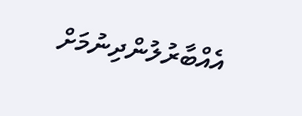އެއްބާރުލުންދިނުމަށް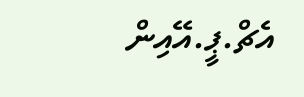އެޗް.ޕީ.އޭއިން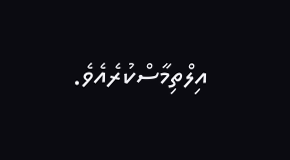އިލްތިމާސްކުރެއެވެ.